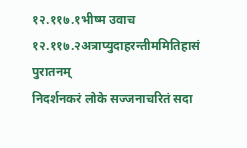१२.११७.१भीष्म उवाच
१२.११७.२अत्राप्युदाहरन्तीममितिहासं पुरातनम्
निदर्शनकरं लोके सज्जनाचरितं सदा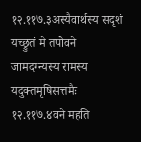१२.११७.३अस्यैवार्थस्य सदृशं यच्छ्रुतं मे तपोवने
जामदग्न्यस्य रामस्य यदुक्तमृषिसत्तमैः
१२.११७.४वने महति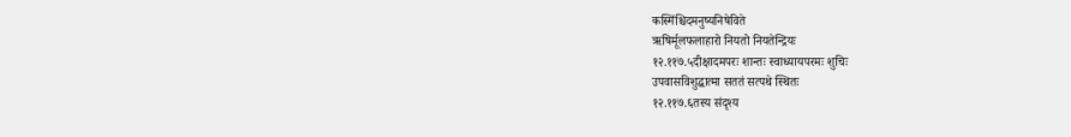कस्मिंश्चिदमनुष्यनिषेविते
ऋषिर्मूलफलाहारो नियतो नियतेन्द्रियः
१२.११७.५दीक्षादमपरः शान्तः स्वाध्यायपरमः शुचिः
उपवासविशुद्धात्मा सततं सत्पथे स्थितः
१२.११७.६तस्य संदृश्य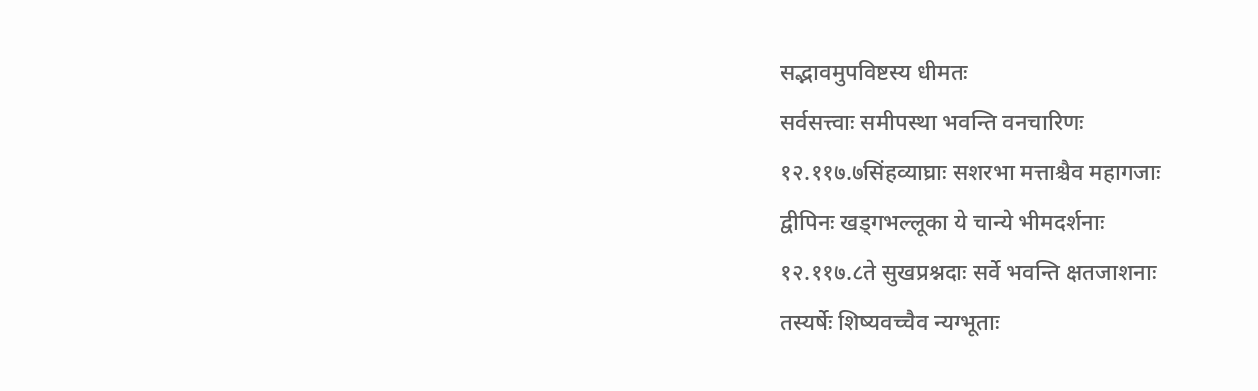सद्भावमुपविष्टस्य धीमतः
सर्वसत्त्वाः समीपस्था भवन्ति वनचारिणः
१२.११७.७सिंहव्याघ्राः सशरभा मत्ताश्चैव महागजाः
द्वीपिनः खड्गभल्लूका ये चान्ये भीमदर्शनाः
१२.११७.८ते सुखप्रश्नदाः सर्वे भवन्ति क्षतजाशनाः
तस्यर्षेः शिष्यवच्चैव न्यग्भूताः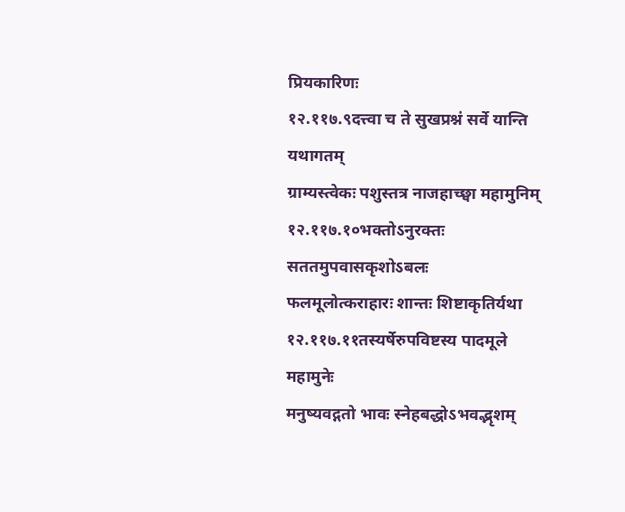प्रियकारिणः
१२.११७.९दत्त्वा च ते सुखप्रश्नं सर्वे यान्ति यथागतम्
ग्राम्यस्त्वेकः पशुस्तत्र नाजहाच्छ्वा महामुनिम्
१२.११७.१०भक्तोऽनुरक्तः सततमुपवासकृशोऽबलः
फलमूलोत्कराहारः शान्तः शिष्टाकृतिर्यथा
१२.११७.११तस्यर्षेरुपविष्टस्य पादमूले महामुनेः
मनुष्यवद्गतो भावः स्नेहबद्धोऽभवद्भृशम्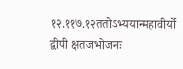१२.११७.१२ततोऽभ्ययान्महावीर्यो द्वीपी क्षतजभोजनः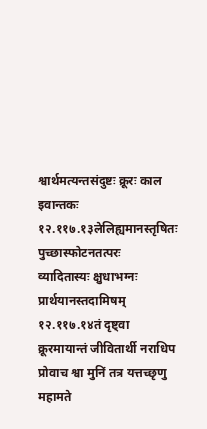श्वार्थमत्यन्तसंदुष्टः क्रूरः काल इवान्तकः
१२.११७.१३लेलिह्यमानस्तृषितः पुच्छास्फोटनतत्परः
व्यादितास्यः क्षुधाभग्नः प्रार्थयानस्तदामिषम्
१२.११७.१४तं दृष्ट्वा क्रूरमायान्तं जीवितार्थी नराधिप
प्रोवाच श्वा मुनिं तत्र यत्तच्छृणु महामते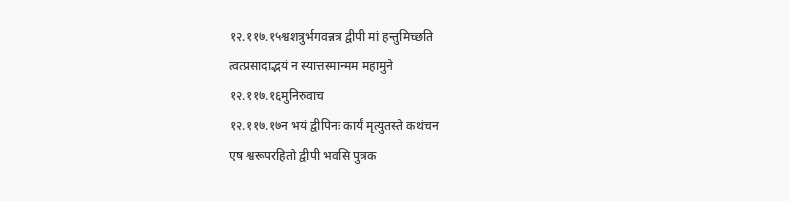१२.११७.१५श्वशत्रुर्भगवन्नत्र द्वीपी मां हन्तुमिच्छति
त्वत्प्रसादाद्भयं न स्यात्तस्मान्मम महामुने
१२.११७.१६मुनिरुवाच
१२.११७.१७न भयं द्वीपिनः कार्यं मृत्युतस्ते कथंचन
एष श्वरूपरहितो द्वीपी भवसि पुत्रक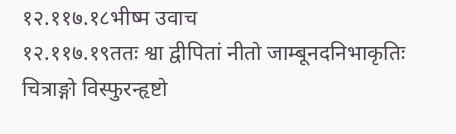१२.११७.१८भीष्म उवाच
१२.११७.१९ततः श्वा द्वीपितां नीतो जाम्बूनदनिभाकृतिः
चित्राङ्गो विस्फुरन्हृष्टो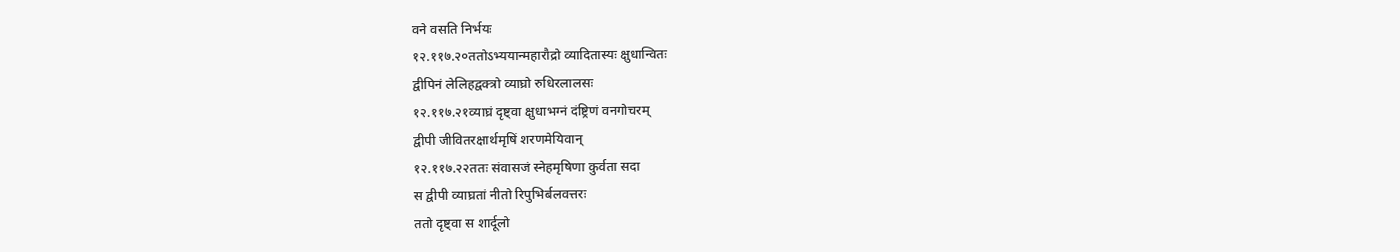वने वसति निर्भयः
१२.११७.२०ततोऽभ्ययान्महारौद्रो व्यादितास्यः क्षुधान्वितः
द्वीपिनं लेलिहद्वक्त्रो व्याघ्रो रुधिरलालसः
१२.११७.२१व्याघ्रं दृष्ट्वा क्षुधाभग्नं दंष्ट्रिणं वनगोचरम्
द्वीपी जीवितरक्षार्थमृषिं शरणमेयिवान्
१२.११७.२२ततः संवासजं स्नेहमृषिणा कुर्वता सदा
स द्वीपी व्याघ्रतां नीतो रिपुभिर्बलवत्तरः
ततो दृष्ट्वा स शार्दूलो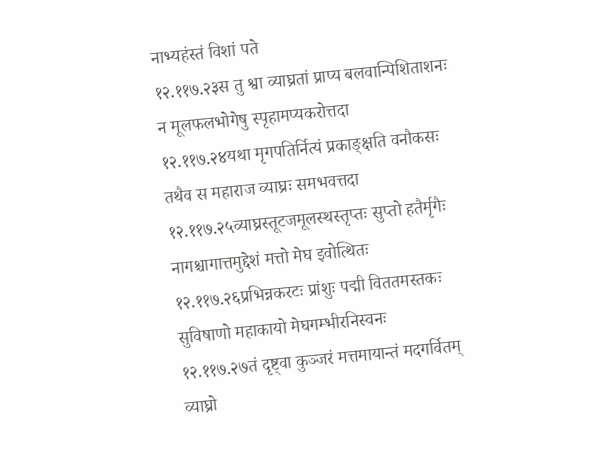नाभ्यहंस्तं विशां पते
१२.११७.२३स तु श्वा व्याघ्रतां प्राप्य बलवान्पिशिताशनः
न मूलफलभोगेषु स्पृहामप्यकरोत्तदा
१२.११७.२४यथा मृगपतिर्नित्यं प्रकाङ्क्षति वनौकसः
तथैव स महाराज व्याघ्रः समभवत्तदा
१२.११७.२५व्याघ्रस्तूटजमूलस्थस्तृप्तः सुप्तो हतैर्मृगैः
नागश्चागात्तमुद्देशं मत्तो मेघ इवोत्थितः
१२.११७.२६प्रभिन्नकरटः प्रांशुः पद्मी विततमस्तकः
सुविषाणो महाकायो मेघगम्भीरनिस्वनः
१२.११७.२७तं दृष्ट्वा कुञ्जरं मत्तमायान्तं मदगर्वितम्
व्याघ्रो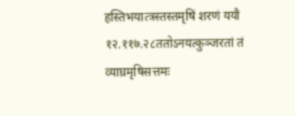हस्तिभयात्त्रस्तस्तमृषिं शरणं ययौ
१२.११७.२८ततोऽनयत्कुञ्जरतां तं व्याघ्रमृषिसत्तमः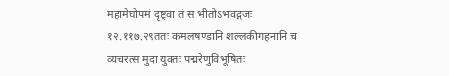महामेघोपमं दृष्ट्वा तं स भीतोऽभवद्गजः
१२.११७.२९ततः कमलषण्डानि शल्लकीगहनानि च
व्यचरत्स मुदा युक्तः पद्मरेणुविभूषितः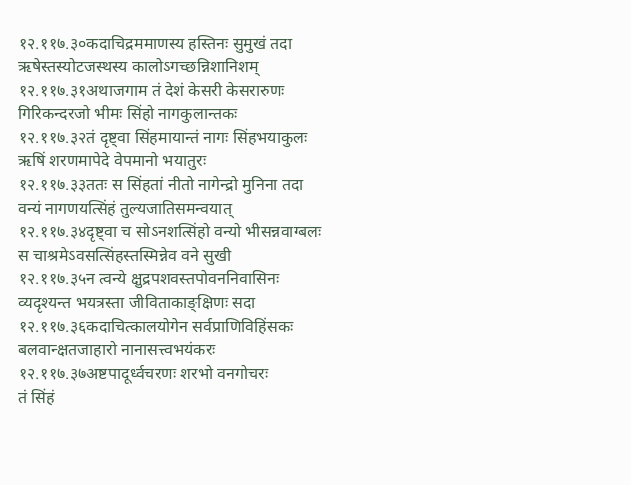१२.११७.३०कदाचिद्रममाणस्य हस्तिनः सुमुखं तदा
ऋषेस्तस्योटजस्थस्य कालोऽगच्छन्निशानिशम्
१२.११७.३१अथाजगाम तं देशं केसरी केसरारुणः
गिरिकन्दरजो भीमः सिंहो नागकुलान्तकः
१२.११७.३२तं दृष्ट्वा सिंहमायान्तं नागः सिंहभयाकुलः
ऋषिं शरणमापेदे वेपमानो भयातुरः
१२.११७.३३ततः स सिंहतां नीतो नागेन्द्रो मुनिना तदा
वन्यं नागणयत्सिंहं तुल्यजातिसमन्वयात्
१२.११७.३४दृष्ट्वा च सोऽनशत्सिंहो वन्यो भीसन्नवाग्बलः
स चाश्रमेऽवसत्सिंहस्तस्मिन्नेव वने सुखी
१२.११७.३५न त्वन्ये क्षुद्रपशवस्तपोवननिवासिनः
व्यदृश्यन्त भयत्रस्ता जीविताकाङ्क्षिणः सदा
१२.११७.३६कदाचित्कालयोगेन सर्वप्राणिविहिंसकः
बलवान्क्षतजाहारो नानासत्त्वभयंकरः
१२.११७.३७अष्टपादूर्ध्वचरणः शरभो वनगोचरः
तं सिंहं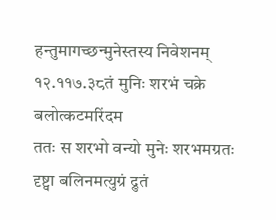हन्तुमागच्छन्मुनेस्तस्य निवेशनम्
१२.११७.३८तं मुनिः शरभं चक्रे बलोत्कटमरिंदम
ततः स शरभो वन्यो मुनेः शरभमग्रतः
दृष्ट्वा बलिनमत्युग्रं द्रुतं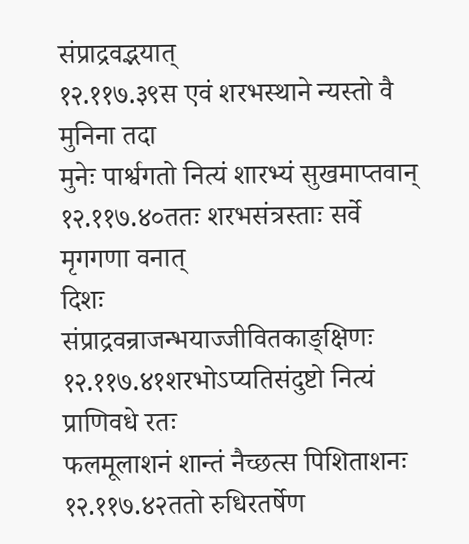संप्राद्रवद्भयात्
१२.११७.३९स एवं शरभस्थाने न्यस्तो वै मुनिना तदा
मुनेः पार्श्वगतो नित्यं शारभ्यं सुखमाप्तवान्
१२.११७.४०ततः शरभसंत्रस्ताः सर्वे मृगगणा वनात्
दिशः संप्राद्रवन्राजन्भयाज्जीवितकाङ्क्षिणः
१२.११७.४१शरभोऽप्यतिसंदुष्टो नित्यं प्राणिवधे रतः
फलमूलाशनं शान्तं नैच्छत्स पिशिताशनः
१२.११७.४२ततो रुधिरतर्षेण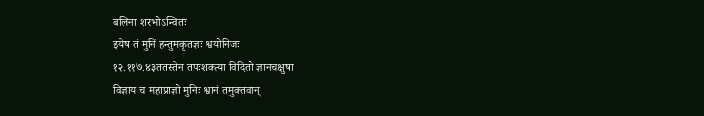बलिना शरभोऽन्वितः
इयेष तं मुनिं हन्तुमकृतज्ञः श्वयोनिजः
१२.११७.४३ततस्तेन तपःशक्त्या विदितो ज्ञानचक्षुषा
विज्ञाय च महाप्राज्ञो मुनिः श्वानं तमुक्तवान्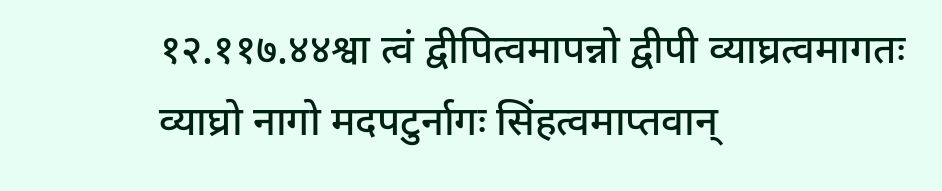१२.११७.४४श्वा त्वं द्वीपित्वमापन्नो द्वीपी व्याघ्रत्वमागतः
व्याघ्रो नागो मदपटुर्नागः सिंहत्वमाप्तवान्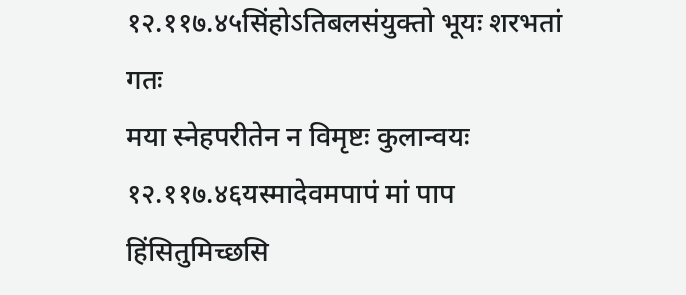१२.११७.४५सिंहोऽतिबलसंयुक्तो भूयः शरभतां गतः
मया स्नेहपरीतेन न विमृष्टः कुलान्वयः
१२.११७.४६यस्मादेवमपापं मां पाप हिंसितुमिच्छसि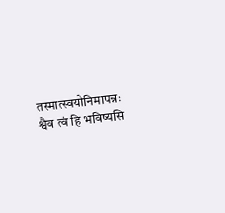तस्मात्स्वयोनिमापन्नः श्वैव त्वं हि भविष्यसि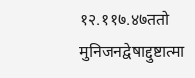१२.११७.४७ततो मुनिजनद्वेषाद्दुष्टात्मा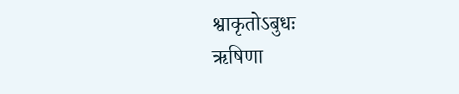श्वाकृतोऽबुधः
ऋषिणा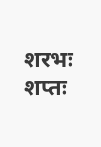शरभः शप्तः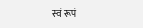स्वं रूपं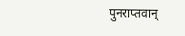पुनराप्तवान्